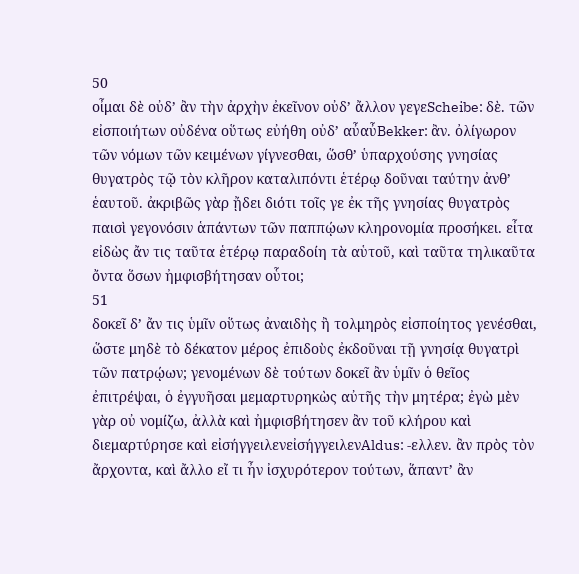50
οἶμαι δὲ οὐδʼ ἂν τὴν ἀρχὴν ἐκεῖνον οὐδʼ ἄλλον γεγεScheibe: δὲ. τῶν εἰσποιήτων οὐδένα οὕτως εὐήθη οὐδʼ αὖαὖBekker: ἂν. ὀλίγωρον τῶν νόμων τῶν κειμένων γίγνεσθαι, ὥσθʼ ὑπαρχούσης γνησίας θυγατρὸς τῷ τὸν κλῆρον καταλιπόντι ἑτέρῳ δοῦναι ταύτην ἀνθʼ ἑαυτοῦ. ἀκριβῶς γὰρ ᾔδει διότι τοῖς γε ἐκ τῆς γνησίας θυγατρὸς παισὶ γεγονόσιν ἁπάντων τῶν παππῴων κληρονομία προσήκει. εἶτα εἰδὼς ἄν τις ταῦτα ἑτέρῳ παραδοίη τὰ αὑτοῦ, καὶ ταῦτα τηλικαῦτα ὄντα ὅσων ἠμφισβήτησαν οὗτοι;
51
δοκεῖ δʼ ἄν τις ὑμῖν οὕτως ἀναιδὴς ἢ τολμηρὸς εἰσποίητος γενέσθαι, ὥστε μηδὲ τὸ δέκατον μέρος ἐπιδοὺς ἐκδοῦναι τῇ γνησίᾳ θυγατρὶ τῶν πατρῴων; γενομένων δὲ τούτων δοκεῖ ἂν ὑμῖν ὁ θεῖος ἐπιτρέψαι, ὁ ἐγγυῆσαι μεμαρτυρηκὼς αὐτῆς τὴν μητέρα; ἐγὼ μὲν γὰρ οὐ νομίζω, ἀλλὰ καὶ ἠμφισβήτησεν ἂν τοῦ κλήρου καὶ διεμαρτύρησε καὶ εἰσήγγειλενεἰσήγγειλενAldus: -ελλεν. ἂν πρὸς τὸν ἄρχοντα, καὶ ἄλλο εἴ τι ἦν ἰσχυρότερον τούτων, ἅπαντʼ ἂν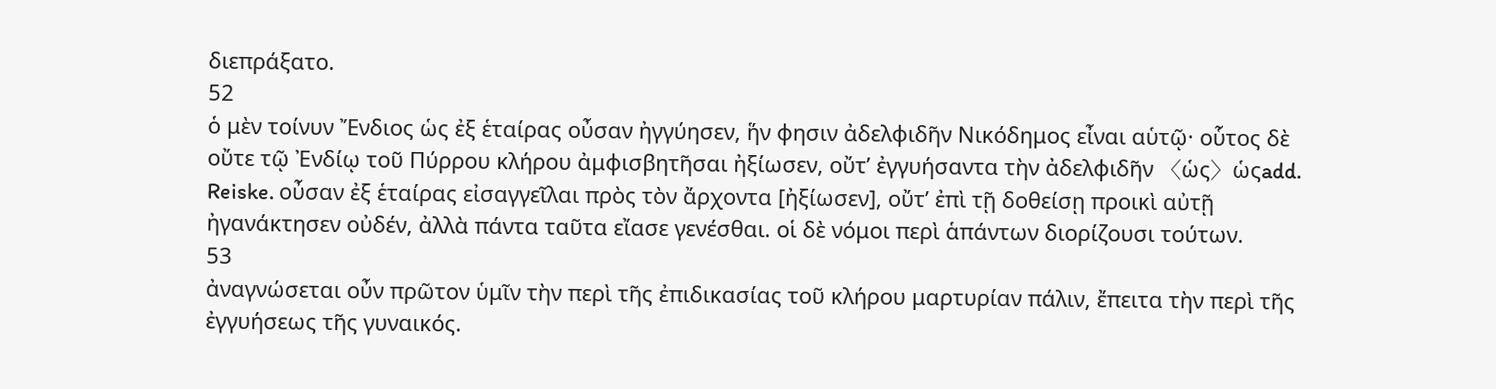διεπράξατο.
52
ὁ μὲν τοίνυν Ἔνδιος ὡς ἐξ ἑταίρας οὖσαν ἠγγύησεν, ἥν φησιν ἀδελφιδῆν Νικόδημος εἶναι αὑτῷ· οὗτος δὲ οὔτε τῷ Ἐνδίῳ τοῦ Πύρρου κλήρου ἀμφισβητῆσαι ἠξίωσεν, οὔτʼ ἐγγυήσαντα τὴν ἀδελφιδῆν 〈ὡς〉ὡςadd. Reiske. οὖσαν ἐξ ἑταίρας εἰσαγγεῖλαι πρὸς τὸν ἄρχοντα [ἠξίωσεν], οὔτʼ ἐπὶ τῇ δοθείσῃ προικὶ αὐτῇ ἠγανάκτησεν οὐδέν, ἀλλὰ πάντα ταῦτα εἴασε γενέσθαι. οἱ δὲ νόμοι περὶ ἁπάντων διορίζουσι τούτων.
53
ἀναγνώσεται οὖν πρῶτον ὑμῖν τὴν περὶ τῆς ἐπιδικασίας τοῦ κλήρου μαρτυρίαν πάλιν, ἔπειτα τὴν περὶ τῆς ἐγγυήσεως τῆς γυναικός.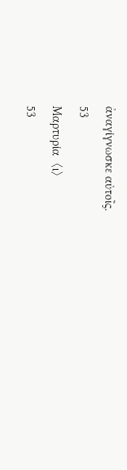ἀναγίγνωσκε αὐτοῖς.
53
Μαρτυρία〈ι〉
53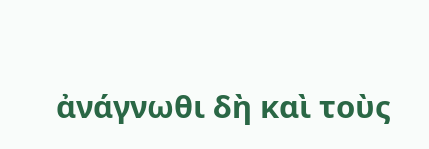ἀνάγνωθι δὴ καὶ τοὺς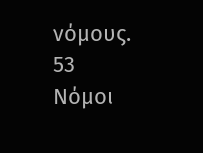νόμους.
53
Νόμοι